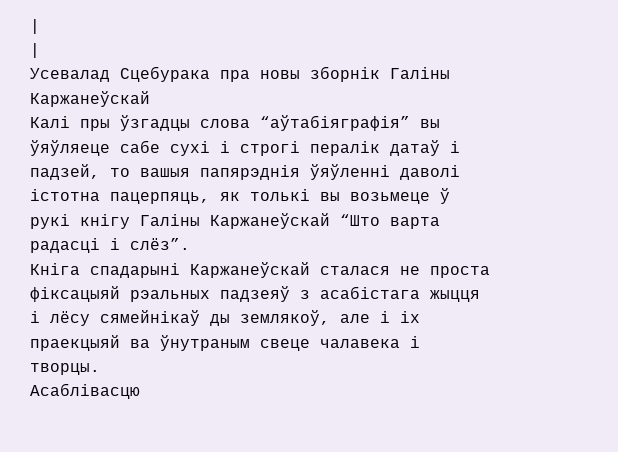|
|
Усевалад Сцебурака пра новы зборнік Галіны Каржанеўскай
Калі пры ўзгадцы слова “аўтабіяграфія” вы ўяўляеце сабе сухі і строгі пералік датаў і падзей, то вашыя папярэднія ўяўленні даволі істотна пацерпяць, як толькі вы возьмеце ў рукі кнігу Галіны Каржанеўскай “Што варта радасці і слёз”.
Кніга спадарыні Каржанеўскай сталася не проста фіксацыяй рэальных падзеяў з асабістага жыцця і лёсу сямейнікаў ды землякоў, але і іх праекцыяй ва ўнутраным свеце чалавека і творцы.
Асаблівасцю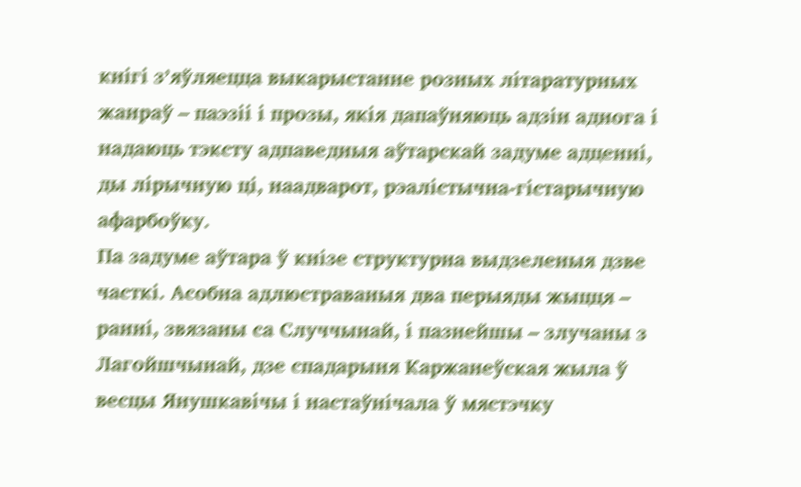кнігі з’яўляецца выкарыстанне розных літаратурных жанраў – паэзіі і прозы, якія дапаўняюць адзін аднога і надаюць тэксту адпаведныя аўтарскай задуме адценні, ды лірычную ці, наадварот, рэалістычна-гістарычную афарбоўку.
Па задуме аўтара ў кнізе структурна выдзеленыя дзве часткі. Асобна адлюстраваныя два перыяды жыцця – ранні, звязаны са Случчынай, і пазнейшы – злучаны з Лагойшчынай, дзе спадарыня Каржанеўская жыла ў весцы Янушкавічы і настаўнічала ў мястэчку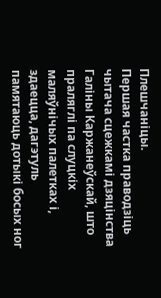Плешчаніцы.
Першая частка праводзіць чытача сцежкамі дзяцінства Галіны Каржанеўскай, што праляглі па слуцкіх маляўнічых палетках і, здаецца, дагэтуль памятаюць дотыкі босых ног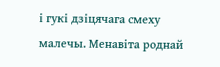і гукі дзіцячага смеху малечы. Менавіта роднай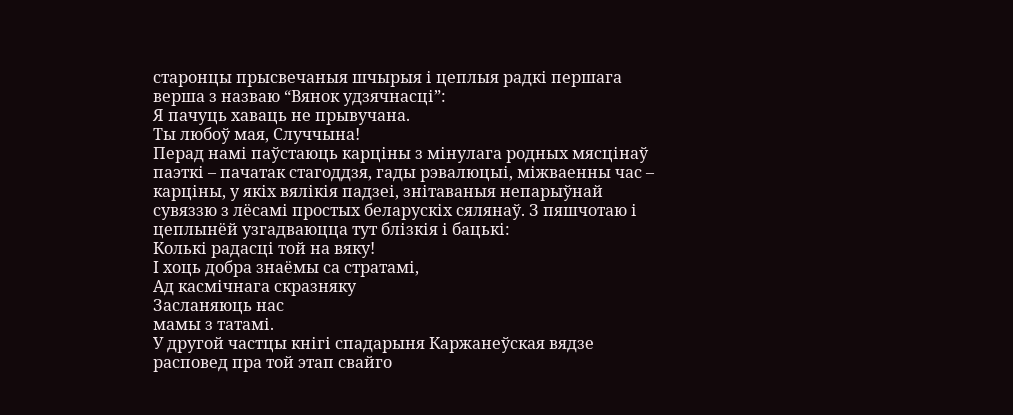старонцы прысвечаныя шчырыя і цеплыя радкі першага верша з назваю “Вянок удзячнасці”:
Я пачуць хаваць не прывучана.
Ты любоў мая, Случчына!
Перад намі паўстаюць карціны з мінулага родных мясцінаў паэткі – пачатак стагоддзя, гады рэвалюцыі, міжваенны час – карціны, у якіх вялікія падзеі, знітаваныя непарыўнай сувяззю з лёсамі простых беларускіх сялянаў. З пяшчотаю і цеплынёй узгадваюцца тут блізкія і бацькі:
Колькі радасці той на вяку!
І хоць добра знаёмы са стратамі,
Ад касмічнага скразняку
Засланяюць нас
мамы з татамі.
У другой частцы кнігі спадарыня Каржанеўская вядзе расповед пра той этап свайго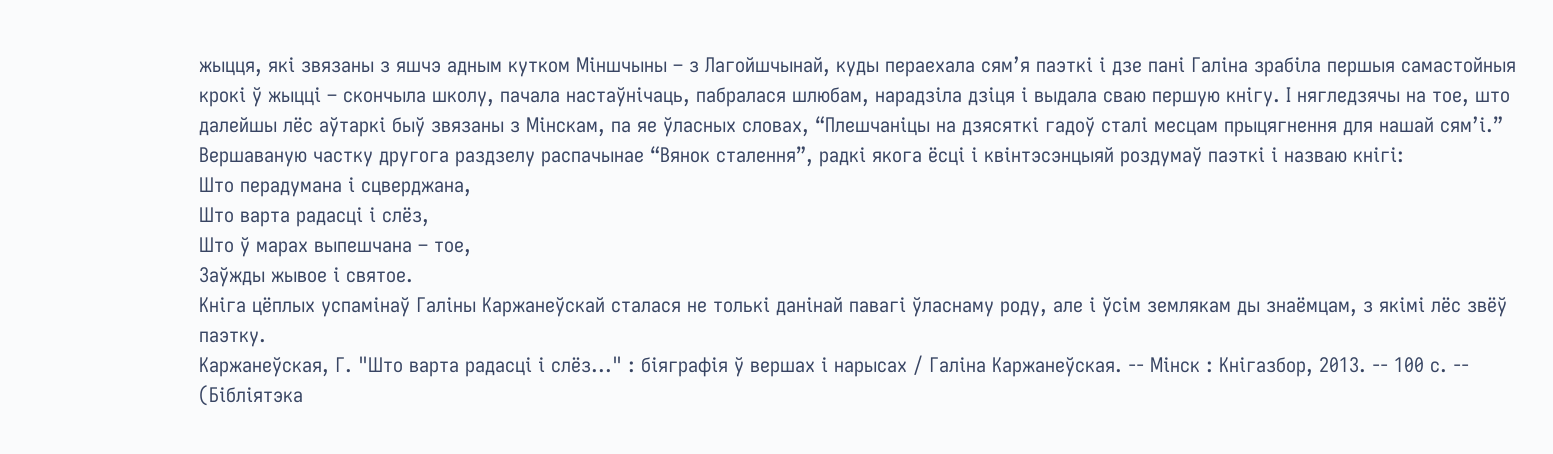жыцця, які звязаны з яшчэ адным кутком Міншчыны – з Лагойшчынай, куды пераехала сям’я паэткі і дзе пані Галіна зрабіла першыя самастойныя крокі ў жыцці – скончыла школу, пачала настаўнічаць, пабралася шлюбам, нарадзіла дзіця і выдала сваю першую кнігу. І нягледзячы на тое, што далейшы лёс аўтаркі быў звязаны з Мінскам, па яе ўласных словах, “Плешчаніцы на дзясяткі гадоў сталі месцам прыцягнення для нашай сям’і.” Вершаваную частку другога раздзелу распачынае “Вянок сталення”, радкі якога ёсці і квінтэсэнцыяй роздумаў паэткі і назваю кнігі:
Што перадумана і сцверджана,
Што варта радасці і слёз,
Што ў марах выпешчана – тое,
Заўжды жывое і святое.
Кніга цёплых успамінаў Галіны Каржанеўскай сталася не толькі данінай павагі ўласнаму роду, але і ўсім землякам ды знаёмцам, з якімі лёс звёў паэтку.
Каржанеўская, Г. "Што варта радасці і слёз..." : біяграфія ў вершах і нарысах / Галіна Каржанеўская. -- Мінск : Кнігазбор, 2013. -- 100 с. -- (Бібліятэка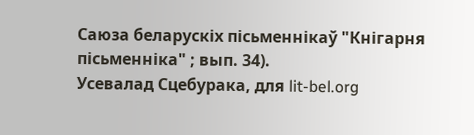Саюза беларускіх пісьменнікаў "Кнігарня пісьменніка" ; вып. 34).
Усевалад Сцебурака, для lit-bel.org